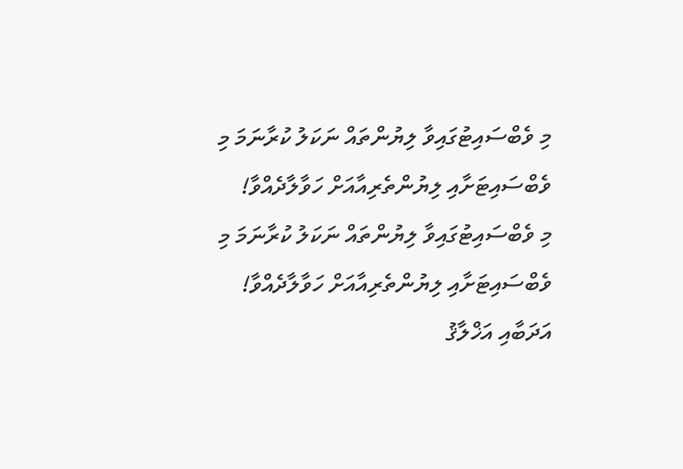މި ވެބްސައިޓުގައިވާ ލިޔުންތައް ނަކަލު ކުރާނަމަ މި ވެބްސައިޓަށާއި ލިޔުންތެރިއާއަށް ހަވާލާދެއްވާ!
މި ވެބްސައިޓުގައިވާ ލިޔުންތައް ނަކަލު ކުރާނަމަ މި ވެބްސައިޓަށާއި ލިޔުންތެރިއާއަށް ހަވާލާދެއްވާ!
އަދަބާއި އަޚްލާޤު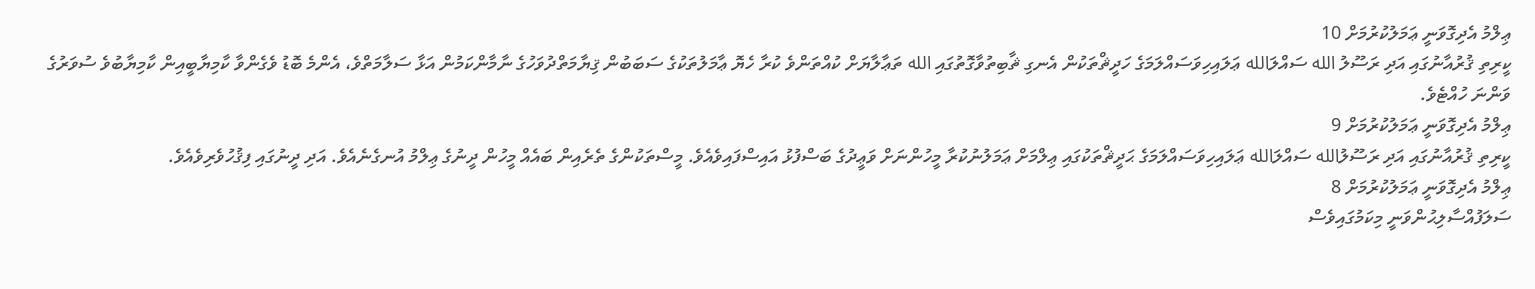ޢިލްމު އެދިގޮވަނީ ޢަމަލުކުރުމަށް 10
ކީރިތި ޤުރުއާނުގައި އަދި ރަސޫލު الله ސައްލަالله ޢަލައިހިވަސައްލަމަގެ ހަދީޘްތަކުން އެނގި ޘާބިތުވާގޮތުގައި الله ތަޢާލާޔަށް ކުއްތަންވެ ކުރާ ހެޔޮ ޢާމަލުތަކުގެ ސަބަބުން ޤިޔާމަތްދުވަހުގެ ނާމާންކަމުން އަޅާ ސަލާމަތްވެ، އެންމެ ބޮޑު ވެގެންވާ ކާމިޔާބީއިން ކާމިޔާބުވެ ސުވަރުގެ ވަންނަ ހުއްޓެވެ.
ޢިލްމު އެދިގޮވަނީ ޢަމަލުކުރުމަށް 9
ކީރިތި ޤުރުއާނުގައި އަދި ރަސޫލުالله ސައްލަالله ޢަލައިހިވަސައްލަމަގެ ޙަދީޘްތަކުގައި ޢިލްމަށް ޢަމަލުނުކުރާ މީހުންނަށް ވަޢީދުގެ ބަސްފުޅު އައިސްފައިވެއެވެ. މީސްތަކުންގެ ތެރެއިން ބައެއް މީހުން ދީނުގެ ޢިލްމު އުނގެނެއެވެ. އަދި ދީނުގައި ފިޤުހުވެރިވެއެވެ.
ޢިލްމު އެދިގޮވަނީ ޢަމަލުކުރުމަށް 8
ސަލަފުއްސާލިޙުންވަނީ މިކަމުގައިވެސް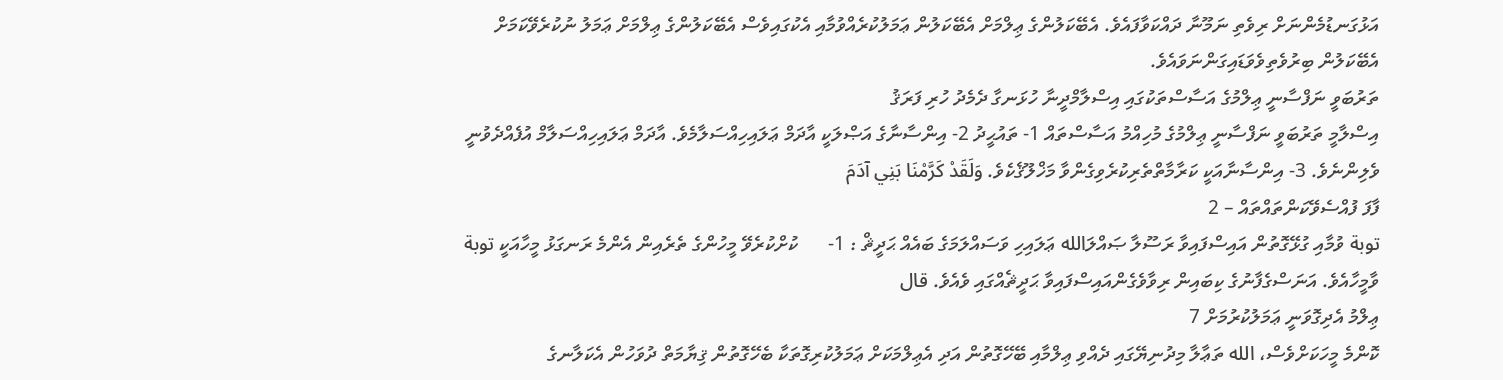އަޅުގަނޑުމެންނަށް ރިވެތި ނަމޫނާ ދައްކަވާފައެވެ. އެބޭކަލުންގެ ޢިލްމަށް އެބޭކަލުން ޢަމަލުކުރެއްވުމާއި އެކުގައިވެސް އެބޭކަލުންގެ ޢިލްމަށް ޢަމަލު ނުކުރެވޭކަމަށް އެބޭކަލުން ބިރުވެތިވެވަޑައިގަންނަވައެވެ.
ތަރުބަވީ ނަފްސާނީ ޢިލްމުގެ އަސާސްތަކުގައި އިސްލާމްދީނާ ހުޅަނގާ ދެމެދު ހުރި ފަރަޤު
އިސްލާމީ ތަރުބަވީ ނަފްސާނީ ޢިލްމުގެ މުހިއްމު އަސާސްތައް 1- ތައުޙީދު 2- އިންސާނާގެ އަޞްލަކީ އާދަމް ޢަލައިހިއްސަލާމެވެ. އާދަމް ޢަލައިހިއްސަލާމް އުފެއްދެވުނީ ވެލިންނެވެ. 3- އިންސާނާއަކީ ކަރާމާތްތެރިކުރެވިގެންވާ މަޚްލޫޤެކެވެ. وَلَقَدْ كَرَّمْنَا بَنِي آدَمَ
ފާފަ ފުއްސެވޭކަންތައްތައް – 2
توبة ވުމާއި ގުޅޭގޮތުން އައިސްފައިވާ ރަސޫލާ ޞައްލަالله ޢަލައިހި ވަސައްލަމަގެ ބައެއް ޙަދީޘް : 1-      ކުށްކުރެވޭ މީހުންގެ ތެރެއިން އެންމެ ރަނގަޅު މީހާއަކީ توبة ވާމީހާއެވެ. އަނަސްގެފާނުގެ ކިބައިން ރިވާވެގެންއައިސްފައިވާ ޙަދީޘެއްގައި ވެއެވެ. قال
ޢިލްމު އެދިގޮވަނީ ޢަމަލުކުރުމަށް 7
ކޮންމެ މީހަކަށްވެސް، الله ތަޢާލާ މިދުނިޔޭގައި ދެއްވި ޢިލްމާއި ބޭހޭގޮތުން އަދި އެޢިލްމަކަށް ޢަމަލުކުރިގޮތަކާ ބެހޭގޮތުން ޤިޔާމަތް ދުވަހުން އެކަލާނގެ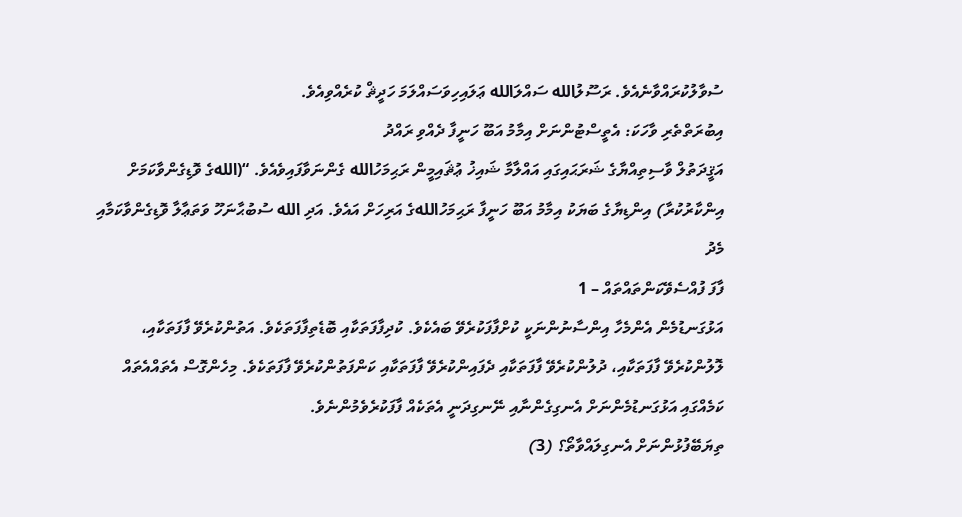ސުވާލުކުރައްވާނެއެވެ. ރަސޫލުالله ސައްލަالله ޢަލައިހިވަސައްލަމަ ހަދީޘް ކުރެއްވިއެވެ.
އިބުރަތްތެރި ވާހަކަ: އެތީސްޓުންނަށް އިމާމު އަބޫ ހަނީފާ ދެއްވި ރައްދު
އަޤީދަތުލް ވާސިތިއްޔާގެ ޝަރަޙައިގައި އައްލާމާ ޝައިޚު ޢުޘައިމީން ރަޙިމަހުالله ގެންނަވާފައިވެއެވެ. “(اللهގެ ވޮޑިގެންވާކަމަށް އިންކާރުކުރާ) އިންޑިޔާގެ ބަޔަކު އިމާމު އަބޫ ހަނީފާ ރަޙިމަހުاللهގެ އަރިހަށް އައެވެ. އަދި الله ސުބުޙާނަހޫ ވަތަޢާލާ ވޮޑިގެންވާކަމާއި މެދު
ފާފަ ފުއްސެވޭކަންތައްތައް – 1
އަޅުގަނޑުމެން އެންމެހާ އިންސާނުންނަކީ ކުށްފާފަކުރެވޭ ބައެކެވެ. ކުދިފާފަތަކާއި ބޮޑެތިފާފަތަކެވެ. އަތުންކުރެވޭ ފާފަތަކާއި، ލޮލުންކުރެވޭ ފާފަތަކާއި، ދުލުންކުރެވޭ ފާފަތަކާއި ދެފައިންކުރެވޭ ފާފަތަކާއި ކަންފަތުންކުރެވޭ ފާފަތަކެވެ. މިހެންގޮސް އެތައްއެތައް ކަމެއްގައި އަޅުގަނޑުމެންނަށް އެނގިގެންނާއި ނޭނގިދަނީ އެތަކެއް ފާފަކުރެވެމުންނެވެ.
ތިޔަބޭފުޅުންނަށް އެނގިލައްވާތޯ؟ (3)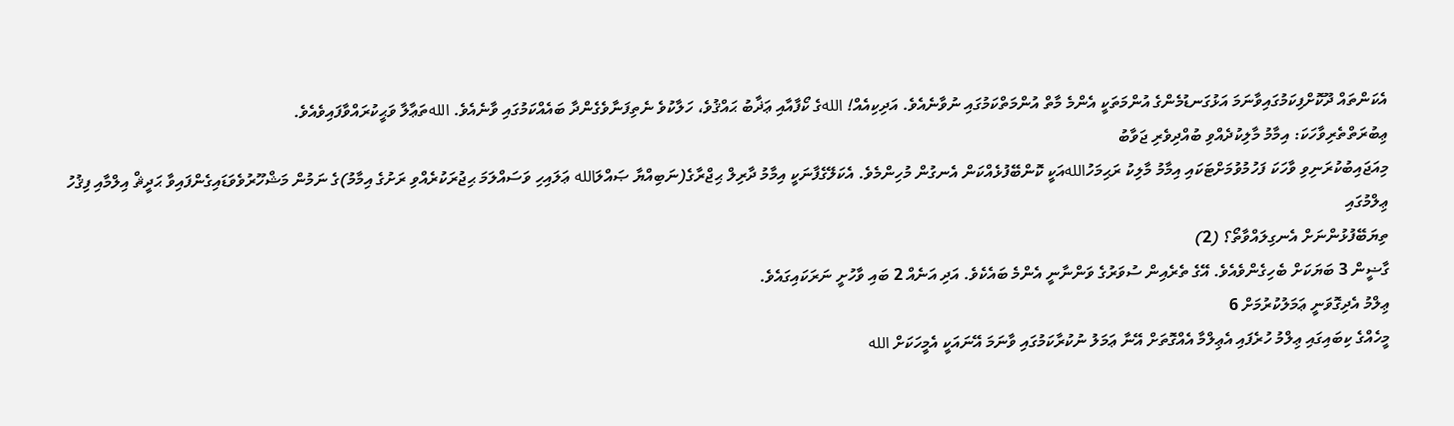އެކަންތައް ދޫކޮށްފިކަމުގައިވާނަމަ އަޅުގަނޑުމެންގެ އުންމަތަކީ އެންމެ މާތް އުންމަތްކަމުގައި ނުވާނެއެވެ. އަދިކިއެއް! اللهގެ ކޯފާއާއި ޢަޛާބު ޙައްޤުވެ، ހަލާކުވެ ނެތިފަނާވެގެންދާ ބައެއްކަމުގައި ވާނެއެވެ. اللهތަޢާލާ ވަޙީކުރައްވާފައިވެއެވެ.
ޢިބުރަތްތެރިވާހަކަ: އިމާމު މާލިކުދެއްވި ބުއްދިވެރި ޖަވާބު
މިއަޖައިބުކުރަނިވި ވާހަކަ ފަހުމުވުމަށްޓަކައި އިމާމު މާލިކު ރަޙިމަހުاللهއަކީ ކޮންބޭފުޅެއްކަން އެނގުން މުހިންމެވެ. އެކަލޭގެފާނަކީ އިމާމު ދާރިލް ޙިޖްރާގެ(ނަބިއްޔާ ޞައްލަالله ޢަލައިހި ވަސައްލަމަ ޙިޖުރަކުރެއްވި ރަށުގެ އިމާމު)ގެ ނަމުން މަޝްހޫރުވެވަޑައިގެންފައިވާ ޙަދީޘް އިލްމާއި ފިޤުހު ޢިލްމުގައި
ތިޔަބޭފުޅުންނަށް އެނގިލައްވާތޯ؟ (2)
ގާޟީން 3 ބަޔަކަށް ބެހިގެންވެއެވެ. އޭގެ ތެރެއިން ސުވަރުގެ ވަންނާނީ އެންމެ ބައެކެވެ. އަދި އަނެއް 2 ބައި ވާހުށީ ނަރަކައިގައެވެ.
ޢިލްމު އެދިގޮވަނީ ޢަމަލުކުރުމަށް 6
މީހެއްގެ ކިބައިގައި ޢިލްމު ހުރެފައި އެޢިލްމާ އެއްގޮތަށް އޭނާ ޢަމަލު ނުކުރާކަމުގައި ވާނަމަ އޭނައަކީ އެމީހަކަށް الله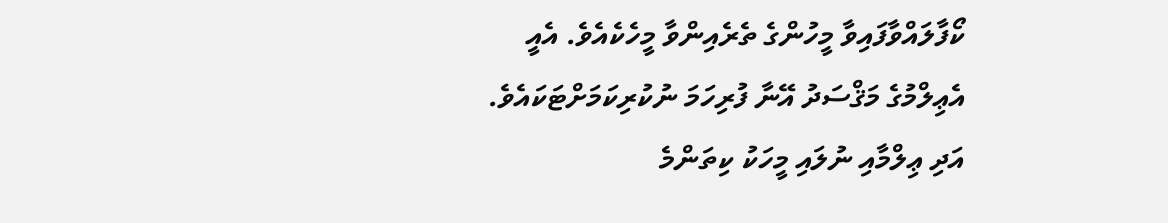ކޯފާލައްވާފައިވާ މީހުންގެ ތެރެއިންވާ މީހެކެއެވެ. އެއީ އެޢިލްމުގެ މަޤްސަދު އޭނާ ފުރިހަމަ ނުކުރިކަމަށްޓަކައެވެ. އަދި ޢިލްމާއި ނުލައި މީހަކު ކިތަންމެ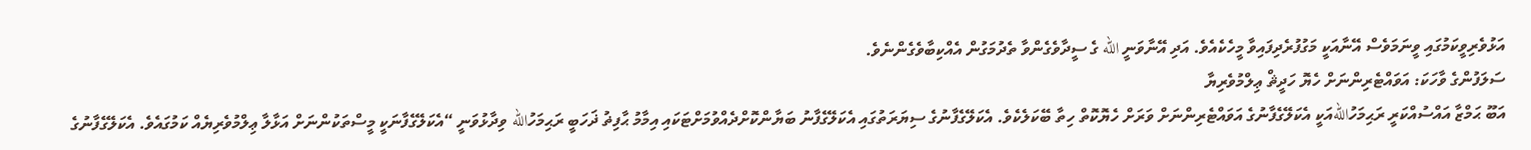އަޅުވެރިވީކަމުގައި ވީނަމަވެސް އޭނާއަކީ މަގުފުރެދިފައިވާ މީހެކެއެވެ. އަދި އޭނާވަނީ الله ގެ ސީދާވެގެންވާ ތެދުމަގުން އެއްކިބާވެގެންނެވެ.
ސަލަފުންގެ ވާހަކަ: އަވައްޓެރިންނަށް ހެޔޮ ހަދީޘް ޢިލްމުވެރިޔާ
އަބޫ ޙަމްޒާ އައްސުއްކަރީ ރަޙިމަހުاللهއަކީ އެކަލޭގެފާނުގެ އަވައްޓެރިންނަށް ވަރަށް ހެޔޮކޮތް ހިތާ ބޭކަލެކެވެ. އެކަލޭގެފާނުގެ ސިޔަރަތުގައި އެކަލޭގެފާނު ބަޔާންކޮށްދެއްވުމަށްޓަކައި އިމާމު ޙާފިޡު ޛަހަބީ ރަޙިމަހުالله ވިދާޅުވަނީ “އެކަލޭގެފާނަކީ މީސްތަކުންނަށް އަޅާލާ ޢިލްމުވެރިޔެއް ކަމުގައެވެ. އެކަލޭގެފާނުގެ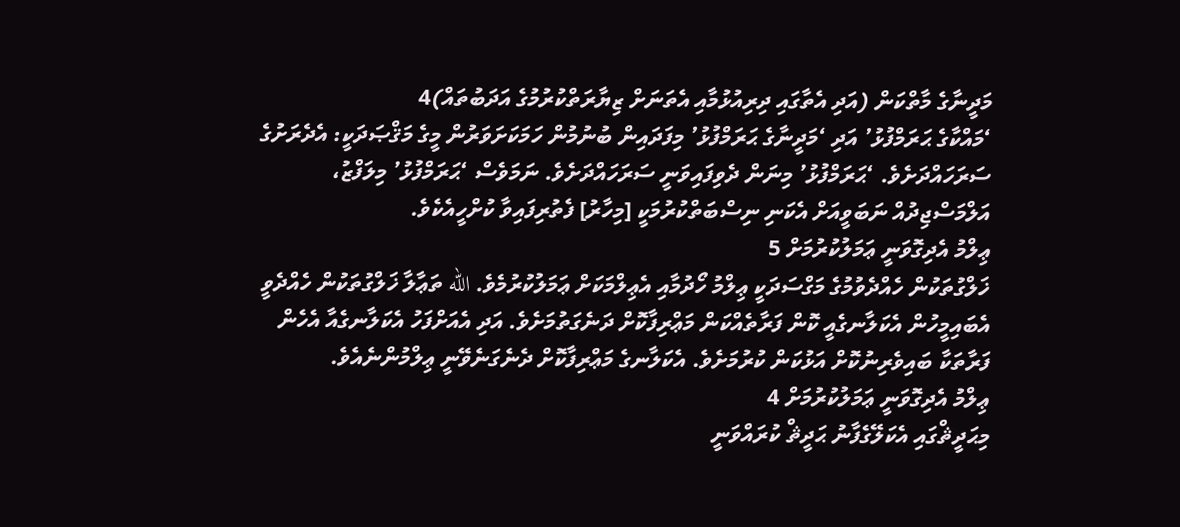މަދީނާގެ މާތްކަން (އަދި އެތާގައި ދިރިއުޅުމާއި އެތަނަށް ޒިޔާރަތްކުރުމުގެ އަދަބުތައް)4
‘މައްކާގެ ޙަރަމްފުޅު’ އަދި ‘މަދީނާގެ ޙަރަމްފުޅު’ މިފަދައިން ބުނުމުން ހަމަކަށަވަރުން މީގެ މަޤްޞަދަކީ: އެދެރަށުގެ ސަރަހައްދަށެވެ. ‘ޙަރަމްފުޅު’ މިނަން ދެވިފައިވަނީ ސަރަހައްދަށެވެ. ނަމަވެސް ‘ޙަރަމްފުޅު’ މިލަފްޒު، އަލްމަސްޖިދުއް ނަބަވީއަށް އެކަނި ނިސްބަތްކުރުމަކީ [މިހާރު] ފެތުރިފައިވާ ކުށްހީއެކެވެ.
ޢިލްމު އެދިގޮވަނީ ޢަމަލުކުރުމަށް 5
ޚަލްގުތަކުން ހެއްދެވުމުގެ މަގްސަދަކީ ޢިލްމު ހޯދުމާއި އެޢިލްމަކަށް ޢަމަލުކުރުމެވެ. الله ތަޢާލާ ޚަލްގުތަކުން ހެއްދެވީ އެބައިމީހުން އެކަލާނގެއީ ކޮން ފަރާތެއްކަން މަޢްރިފާކޮށް ދަނެގަތުމަށެވެ. އަދި އެއަށްފަހު އެކަލާނގެއާ އެހެން ފަރާތަކާ ބައިވެރިނުކޮށް އަޅުކަން ކުރުމަށެވެ. އެކަލާނގެ މަޢްރިފާކޮށް ދެނެގަނެވޭނީ ޢިލްމުންނެއެވެ.
ޢިލްމު އެދިގޮވަނީ ޢަމަލުކުރުމަށް 4
މިޙަދީޘްގައި އެކަލޭގެފާނު ޙަދީޘް ކުރައްވަނީ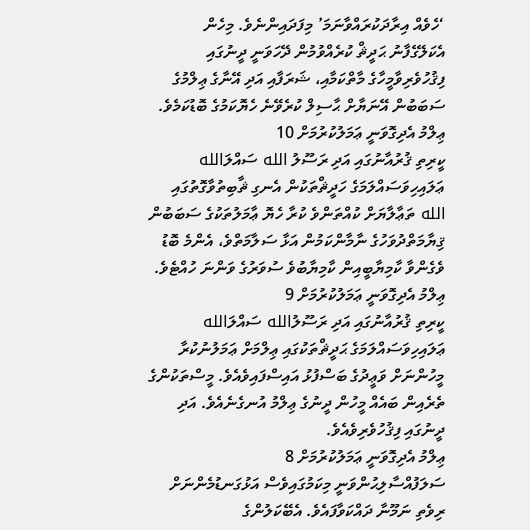‘ހެވެއް އިރާދަކުރައްވާނަމަ’ މިފަދައިންނެވެ. މިހެން އެކަލޭގެފާނު ޙަދީޘް ކުރެއްވުމުން ދޭހަވަނީ ދީނުގައި ފިޤުހުވެރިވާމީހާގެ މާތްކަމާއި، ޝަރަފާއި އަދި އޭނާގެ ޢިލްމުގެ ސަބަބުން އޭނަޔާށް ޙާސިލް ކުރެވޭނެ ހެޔޮކަމުގެ ބޮޑުކަމެވެ.
ޢިލްމު އެދިގޮވަނީ ޢަމަލުކުރުމަށް 10
ކީރިތި ޤުރުއާނުގައި އަދި ރަސޫލު الله ސައްލަالله ޢަލައިހިވަސައްލަމަގެ ހަދީޘްތަކުން އެނގި ޘާބިތުވާގޮތުގައި الله ތަޢާލާޔަށް ކުއްތަންވެ ކުރާ ހެޔޮ ޢާމަލުތަކުގެ ސަބަބުން ޤިޔާމަތްދުވަހުގެ ނާމާންކަމުން އަޅާ ސަލާމަތްވެ، އެންމެ ބޮޑު ވެގެންވާ ކާމިޔާބީއިން ކާމިޔާބުވެ ސުވަރުގެ ވަންނަ ހުއްޓެވެ.
ޢިލްމު އެދިގޮވަނީ ޢަމަލުކުރުމަށް 9
ކީރިތި ޤުރުއާނުގައި އަދި ރަސޫލުالله ސައްލަالله ޢަލައިހިވަސައްލަމަގެ ޙަދީޘްތަކުގައި ޢިލްމަށް ޢަމަލުނުކުރާ މީހުންނަށް ވަޢީދުގެ ބަސްފުޅު އައިސްފައިވެއެވެ. މީސްތަކުންގެ ތެރެއިން ބައެއް މީހުން ދީނުގެ ޢިލްމު އުނގެނެއެވެ. އަދި ދީނުގައި ފިޤުހުވެރިވެއެވެ.
ޢިލްމު އެދިގޮވަނީ ޢަމަލުކުރުމަށް 8
ސަލަފުއްސާލިޙުންވަނީ މިކަމުގައިވެސް އަޅުގަނޑުމެންނަށް ރިވެތި ނަމޫނާ ދައްކަވާފައެވެ. އެބޭކަލުންގެ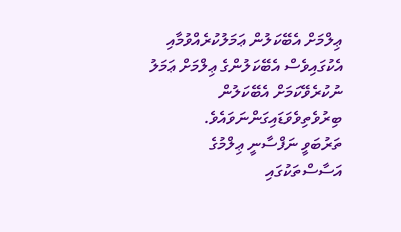ޢިލްމަށް އެބޭކަލުން ޢަމަލުކުރެއްވުމާއި އެކުގައިވެސް އެބޭކަލުންގެ ޢިލްމަށް ޢަމަލު ނުކުރެވޭކަމަށް އެބޭކަލުން ބިރުވެތިވެވަޑައިގަންނަވައެވެ.
ތަރުބަވީ ނަފްސާނީ ޢިލްމުގެ އަސާސްތަކުގައި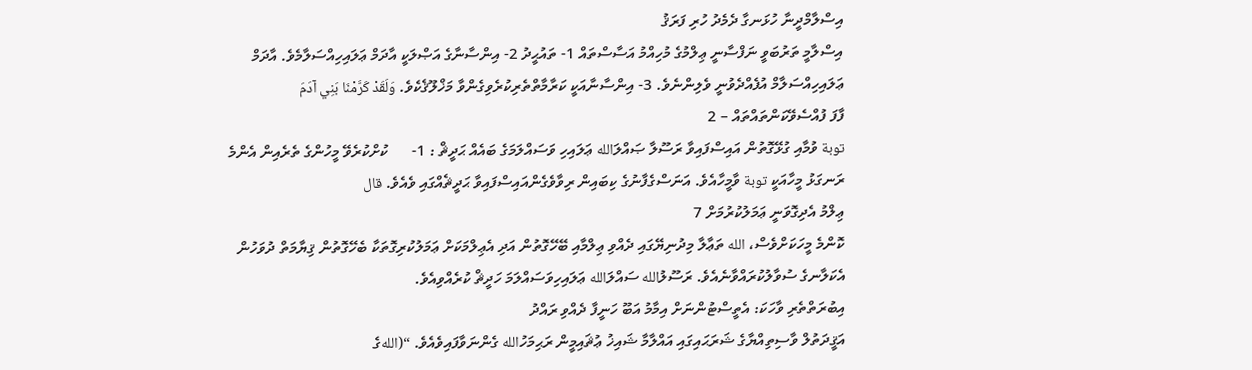އިސްލާމްދީނާ ހުޅަނގާ ދެމެދު ހުރި ފަރަޤު
އިސްލާމީ ތަރުބަވީ ނަފްސާނީ ޢިލްމުގެ މުހިއްމު އަސާސްތައް 1- ތައުޙީދު 2- އިންސާނާގެ އަޞްލަކީ އާދަމް ޢަލައިހިއްސަލާމެވެ. އާދަމް ޢަލައިހިއްސަލާމް އުފެއްދެވުނީ ވެލިންނެވެ. 3- އިންސާނާއަކީ ކަރާމާތްތެރިކުރެވިގެންވާ މަޚްލޫޤެކެވެ. وَلَقَدْ كَرَّمْنَا بَنِي آدَمَ
ފާފަ ފުއްސެވޭކަންތައްތައް – 2
توبة ވުމާއި ގުޅޭގޮތުން އައިސްފައިވާ ރަސޫލާ ޞައްލަالله ޢަލައިހި ވަސައްލަމަގެ ބައެއް ޙަދީޘް : 1-      ކުށްކުރެވޭ މީހުންގެ ތެރެއިން އެންމެ ރަނގަޅު މީހާއަކީ توبة ވާމީހާއެވެ. އަނަސްގެފާނުގެ ކިބައިން ރިވާވެގެންއައިސްފައިވާ ޙަދީޘެއްގައި ވެއެވެ. قال
ޢިލްމު އެދިގޮވަނީ ޢަމަލުކުރުމަށް 7
ކޮންމެ މީހަކަށްވެސް، الله ތަޢާލާ މިދުނިޔޭގައި ދެއްވި ޢިލްމާއި ބޭހޭގޮތުން އަދި އެޢިލްމަކަށް ޢަމަލުކުރިގޮތަކާ ބެހޭގޮތުން ޤިޔާމަތް ދުވަހުން އެކަލާނގެ ސުވާލުކުރައްވާނެއެވެ. ރަސޫލުالله ސައްލަالله ޢަލައިހިވަސައްލަމަ ހަދީޘް ކުރެއްވިއެވެ.
އިބުރަތްތެރި ވާހަކަ: އެތީސްޓުންނަށް އިމާމު އަބޫ ހަނީފާ ދެއްވި ރައްދު
އަޤީދަތުލް ވާސިތިއްޔާގެ ޝަރަޙައިގައި އައްލާމާ ޝައިޚު ޢުޘައިމީން ރަޙިމަހުالله ގެންނަވާފައިވެއެވެ. “(اللهގެ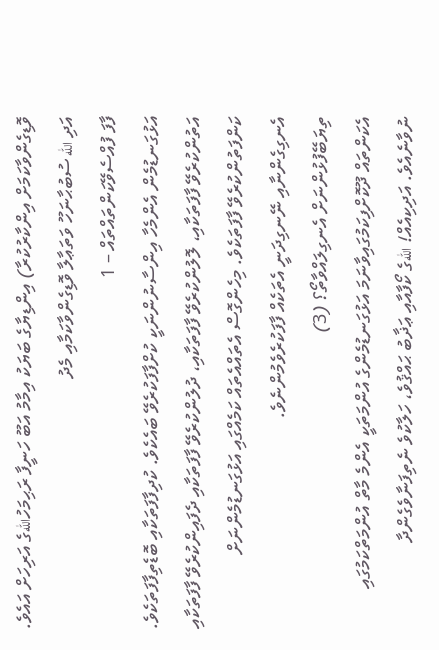ވޮޑިގެންވާކަމަށް އިންކާރުކުރާ) އިންޑިޔާގެ ބަޔަކު އިމާމު އަބޫ ހަނީފާ ރަޙިމަހުاللهގެ އަރިހަށް އައެވެ. އަދި الله ސުބުޙާނަހޫ ވަތަޢާލާ ވޮޑިގެންވާކަމާއި މެދު
ފާފަ ފުއްސެވޭކަންތައްތައް – 1
އަޅުގަނޑުމެން އެންމެހާ އިންސާނުންނަކީ ކުށްފާފަކުރެވޭ ބައެކެވެ. ކުދިފާފަތަކާއި ބޮޑެތިފާފަތަކެވެ. އަތުންކުރެވޭ ފާފަތަކާއި، ލޮލުންކުރެވޭ ފާފަތަކާއި، ދުލުންކުރެވޭ ފާފަތަކާއި ދެފައިންކުރެވޭ ފާފަތަކާއި ކަންފަތުންކުރެވޭ ފާފަތަކެވެ. މިހެންގޮސް އެތައްއެތައް ކަމެއްގައި އަޅުގަނޑުމެންނަށް އެނގިގެންނާއި ނޭނގިދަނީ އެތަކެއް ފާފަކުރެވެމުންނެވެ.
ތިޔަބޭފުޅުންނަށް އެނގިލައްވާތޯ؟ (3)
އެކަންތައް ދޫކޮށްފިކަމުގައިވާނަމަ އަޅުގަނޑުމެންގެ އުންމަތަކީ އެންމެ މާތް އުންމަތްކަމުގައި ނުވާނެއެވެ. އަދިކިއެއް! اللهގެ ކޯފާއާއި ޢަޛާބު ޙައްޤުވެ، ހަލާކުވެ ނެތިފަނާވެގެންދާ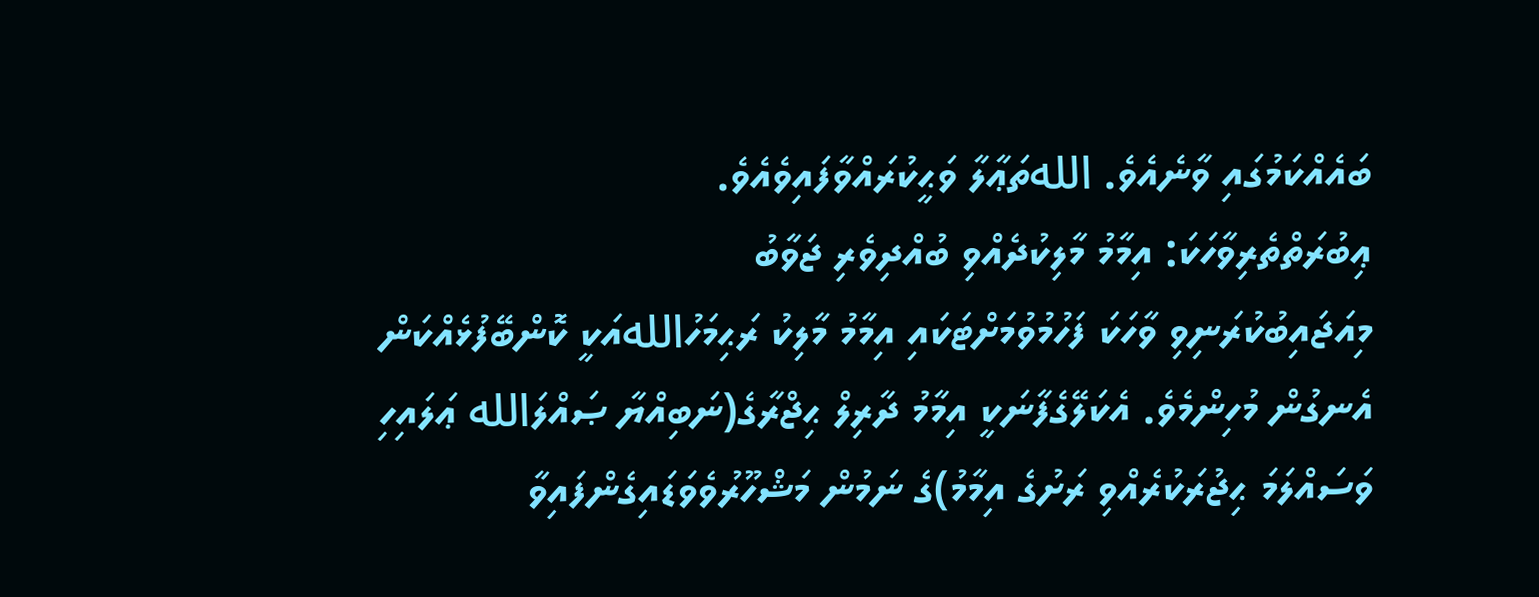ބައެއްކަމުގައި ވާނެއެވެ. اللهތަޢާލާ ވަޙީކުރައްވާފައިވެއެވެ.
ޢިބުރަތްތެރިވާހަކަ: އިމާމު މާލިކުދެއްވި ބުއްދިވެރި ޖަވާބު
މިއަޖައިބުކުރަނިވި ވާހަކަ ފަހުމުވުމަށްޓަކައި އިމާމު މާލިކު ރަޙިމަހުاللهއަކީ ކޮންބޭފުޅެއްކަން އެނގުން މުހިންމެވެ. އެކަލޭގެފާނަކީ އިމާމު ދާރިލް ޙިޖްރާގެ(ނަބިއްޔާ ޞައްލަالله ޢަލައިހި ވަސައްލަމަ ޙިޖުރަކުރެއްވި ރަށުގެ އިމާމު)ގެ ނަމުން މަޝްހޫރުވެވަޑައިގެންފައިވާ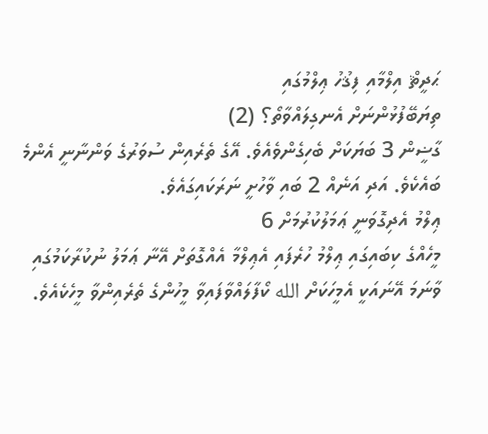ޙަދީޘް އިލްމާއި ފިޤުހު ޢިލްމުގައި
ތިޔަބޭފުޅުންނަށް އެނގިލައްވާތޯ؟ (2)
ގާޟީން 3 ބަޔަކަށް ބެހިގެންވެއެވެ. އޭގެ ތެރެއިން ސުވަރުގެ ވަންނާނީ އެންމެ ބައެކެވެ. އަދި އަނެއް 2 ބައި ވާހުށީ ނަރަކައިގައެވެ.
ޢިލްމު އެދިގޮވަނީ ޢަމަލުކުރުމަށް 6
މީހެއްގެ ކިބައިގައި ޢިލްމު ހުރެފައި އެޢިލްމާ އެއްގޮތަށް އޭނާ ޢަމަލު ނުކުރާކަމުގައި ވާނަމަ އޭނައަކީ އެމީހަކަށް الله ކޯފާލައްވާފައިވާ މީހުންގެ ތެރެއިންވާ މީހެކެއެވެ.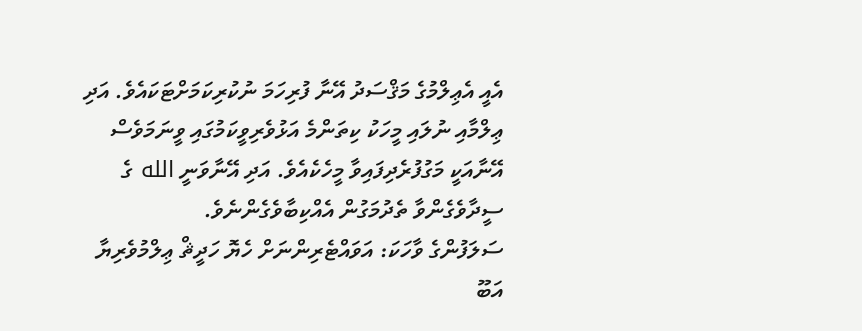އެއީ އެޢިލްމުގެ މަޤްސަދު އޭނާ ފުރިހަމަ ނުކުރިކަމަށްޓަކައެވެ. އަދި ޢިލްމާއި ނުލައި މީހަކު ކިތަންމެ އަޅުވެރިވީކަމުގައި ވީނަމަވެސް އޭނާއަކީ މަގުފުރެދިފައިވާ މީހެކެއެވެ. އަދި އޭނާވަނީ الله ގެ ސީދާވެގެންވާ ތެދުމަގުން އެއްކިބާވެގެންނެވެ.
ސަލަފުންގެ ވާހަކަ: އަވައްޓެރިންނަށް ހެޔޮ ހަދީޘް ޢިލްމުވެރިޔާ
އަބޫ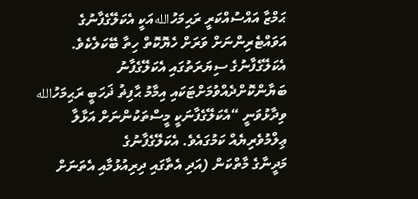ޙަމްޒާ އައްސުއްކަރީ ރަޙިމަހުاللهއަކީ އެކަލޭގެފާނުގެ އަވައްޓެރިންނަށް ވަރަށް ހެޔޮކޮތް ހިތާ ބޭކަލެކެވެ. އެކަލޭގެފާނުގެ ސިޔަރަތުގައި އެކަލޭގެފާނު ބަޔާންކޮށްދެއްވުމަށްޓަކައި އިމާމު ޙާފިޡު ޛަހަބީ ރަޙިމަހުالله ވިދާޅުވަނީ “އެކަލޭގެފާނަކީ މީސްތަކުންނަށް އަޅާލާ ޢިލްމުވެރިޔެއް ކަމުގައެވެ. އެކަލޭގެފާނުގެ
މަދީނާގެ މާތްކަން (އަދި އެތާގައި ދިރިއުޅުމާއި އެތަނަށް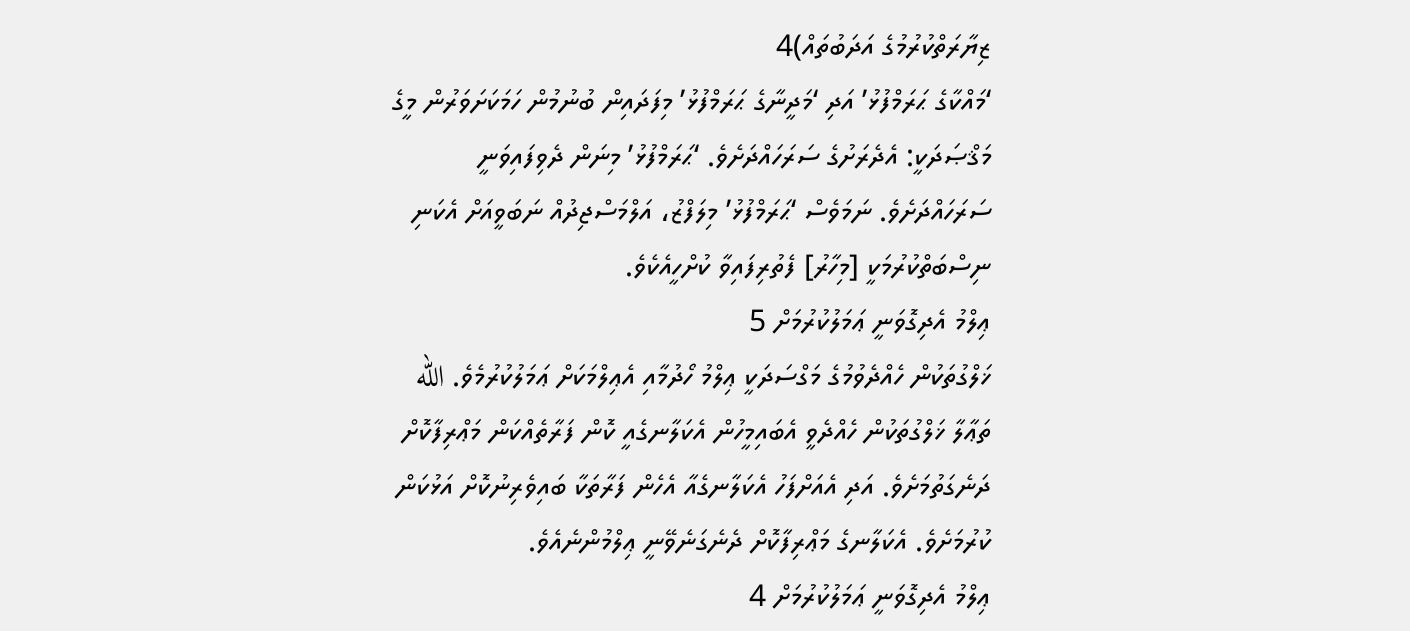ޒިޔާރަތްކުރުމުގެ އަދަބުތައް)4
‘މައްކާގެ ޙަރަމްފުޅު’ އަދި ‘މަދީނާގެ ޙަރަމްފުޅު’ މިފަދައިން ބުނުމުން ހަމަކަށަވަރުން މީގެ މަޤްޞަދަކީ: އެދެރަށުގެ ސަރަހައްދަށެވެ. ‘ޙަރަމްފުޅު’ މިނަން ދެވިފައިވަނީ ސަރަހައްދަށެވެ. ނަމަވެސް ‘ޙަރަމްފުޅު’ މިލަފްޒު، އަލްމަސްޖިދުއް ނަބަވީއަށް އެކަނި ނިސްބަތްކުރުމަކީ [މިހާރު] ފެތުރިފައިވާ ކުށްހީއެކެވެ.
ޢިލްމު އެދިގޮވަނީ ޢަމަލުކުރުމަށް 5
ޚަލްގުތަކުން ހެއްދެވުމުގެ މަގްސަދަކީ ޢިލްމު ހޯދުމާއި އެޢިލްމަކަށް ޢަމަލުކުރުމެވެ. الله ތަޢާލާ ޚަލްގުތަކުން ހެއްދެވީ އެބައިމީހުން އެކަލާނގެއީ ކޮން ފަރާތެއްކަން މަޢްރިފާކޮށް ދަނެގަތުމަށެވެ. އަދި އެއަށްފަހު އެކަލާނގެއާ އެހެން ފަރާތަކާ ބައިވެރިނުކޮށް އަޅުކަން ކުރުމަށެވެ. އެކަލާނގެ މަޢްރިފާކޮށް ދެނެގަނެވޭނީ ޢިލްމުންނެއެވެ.
ޢިލްމު އެދިގޮވަނީ ޢަމަލުކުރުމަށް 4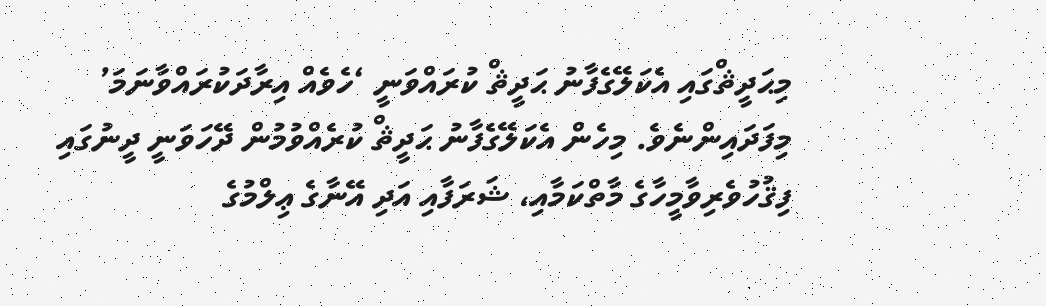މިޙަދީޘްގައި އެކަލޭގެފާނު ޙަދީޘް ކުރައްވަނީ ‘ހެވެއް އިރާދަކުރައްވާނަމަ’ މިފަދައިންނެވެ. މިހެން އެކަލޭގެފާނު ޙަދީޘް ކުރެއްވުމުން ދޭހަވަނީ ދީނުގައި ފިޤުހުވެރިވާމީހާގެ މާތްކަމާއި، ޝަރަފާއި އަދި އޭނާގެ ޢިލްމުގެ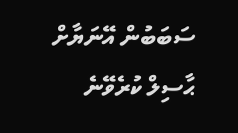ސަބަބުން އޭނަޔާށް ޙާސިލް ކުރެވޭނެ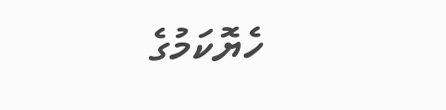ހެޔޮކަމުގެ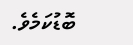ބޮޑުކަމެވެ.